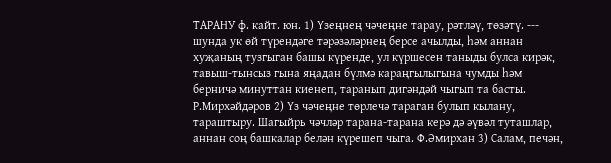ТАРАНУ ф. кайт. юн. 1) Үзеңнең чәчеңне тарау, рәтләү, төзәтү. --- шунда ук өй түрендәге тәрәзәләрнең берсе ачылды, һәм аннан хуҗаның тузгыган башы күренде, ул күршесен таныды булса кирәк, тавыш-тынсыз гына яңадан бүлмә караңгылыгына чумды һәм берничә минуттан киенеп, таранып дигәндәй чыгып та басты. Р.Мирхәйдәров 2) Үз чәчеңне төрлечә тараган булып кылану, тараштыру. Шагыйрь чәчләр тарана-тарана керә дә әүвәл туташлар, аннан соң башкалар белән күрешеп чыга. Ф.Әмирхан 3) Салам, печән,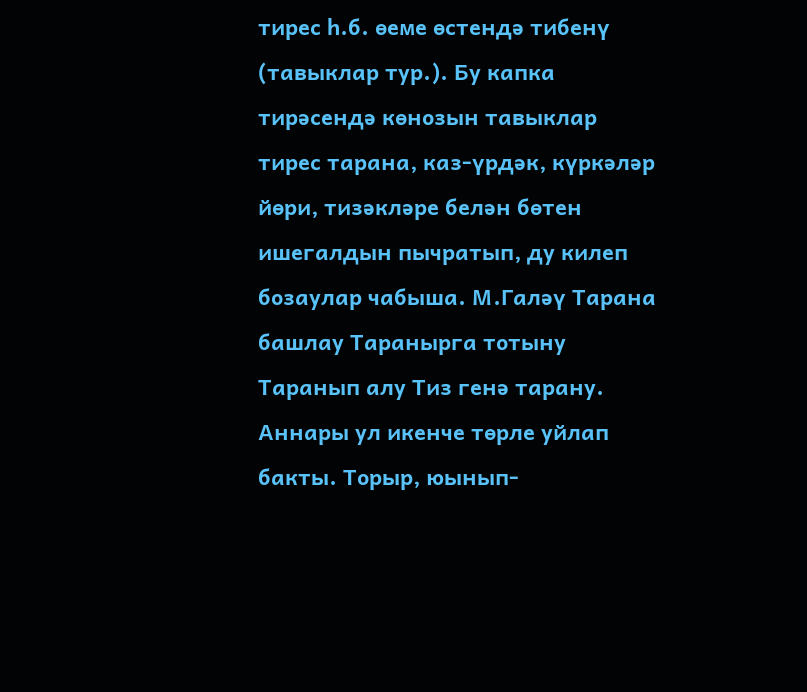тирес һ.б. өеме өстендә тибенү (тавыклар тур.). Бу капка тирәсендә көнозын тавыклар тирес тарана, каз-үрдәк, күркәләр йөри, тизәкләре белән бөтен ишегалдын пычратып, ду килеп бозаулар чабыша. М.Галәү Тарана башлау Таранырга тотыну Таранып алу Тиз генә тарану. Аннары ул икенче төрле уйлап бакты. Торыр, юынып-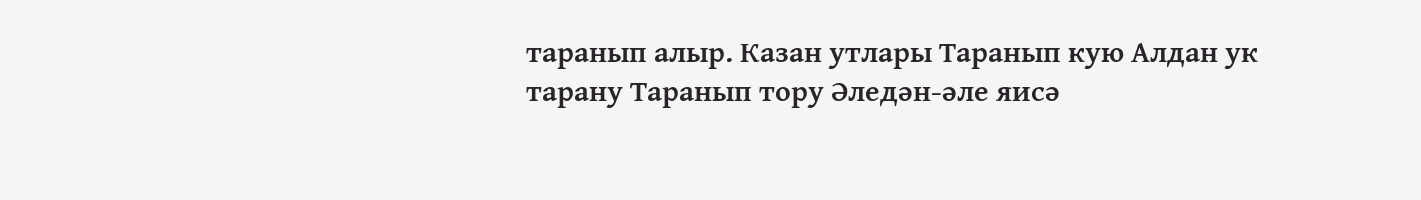таранып алыр. Казан утлары Таранып кую Алдан ук тарану Таранып тору Әледән-әле яисә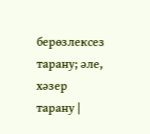берөзлексез тарану; әле, хәзер тарану |